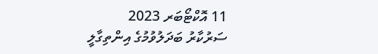11 އޮކްޓޯބަރ 2023
ސަރުކާރު ބަދަލުވުމުގެ އިންތިގާލީ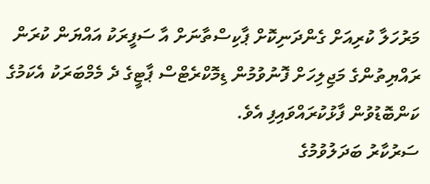މަރުހަލާ ކުރިއަށް ގެންދަނިކޮށް ޕާކިސްތާނަށް އާ ސަފީރަކު އައްޔަން ކުރަން ރައްޔިތުންގެ މަޖިލިހަށް ފޮނުވުމުން ޑިމޮކްރެޓްސް ޕާޓީގެ ދެ މެމްބަރަކު އެކަމުގެ ކަންބޮޑުވުން ފާޅުކުރައްވައިފި އެވެ.
ސަރުކާރު ބަދަލުވުމުގެ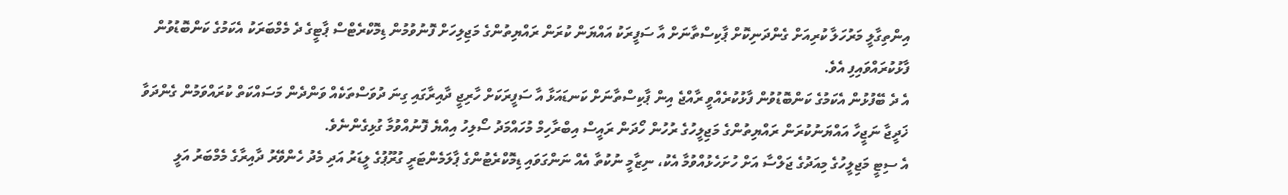އިންތިގާލީ މަރުހަލާ ކުރިއަށް ގެންދަނިކޮށް ޕާކިސްތާނަށް އާ ސަފީރަކު އައްޔަން ކުރަން ރައްޔިތުންގެ މަޖިލިހަށް ފޮނުވުމުން ޑިމޮކްރެޓްސް ޕާޓީގެ ދެ މެމްބަރަކު އެކަމުގެ ކަންބޮޑުވުން ފާޅުކުރައްވައިފި އެވެ.
އެ ދެ ބޭފުޅުން އެކަމުގެ ކަންބޮޑުވުން ފާޅުކުރެއްވީ ރާއްޖެ އިން ޕާކިސްތާނަށް ކަނޑައަޅާ އާ ސަފީރަކަށް ހާރިޖީ ދާއިރާގައި ގިނަ ދުވަސްތަކެއް ވަންދެން މަސައްކަތް ކުރައްވަމުން ގެންދަވާ ޚަދީޖާ ނަޖީހާ އައްޔަނުކުރަން ރައްޔިތުންގެ މަޖިލީހުގެ ރުހުން ހޯދަން ރައީސް އިބްރާހިމް މުހައްމަދު ސޯލިހު އިއްޔެ ފޮނުއްވުމާ ގުޅިގެންނެވެ.
އެ ސިޓީ މަޖިލީހުގެ މިއަދުގެ ޖަލްސާ އަށް ހުށަހެޅުއްވުމާ އެކު، ނިޒާމީ ނުކުތާ އެއް ނަންގަވައި ޑިމޮކްރެޓުންގެ ޕާލަމެންޓަރީ ގުރޫޕުގެ ލީޑަރު އަދި މެދު ހެންވޭރު ދާއިރާގެ މެމްބަރު އަލީ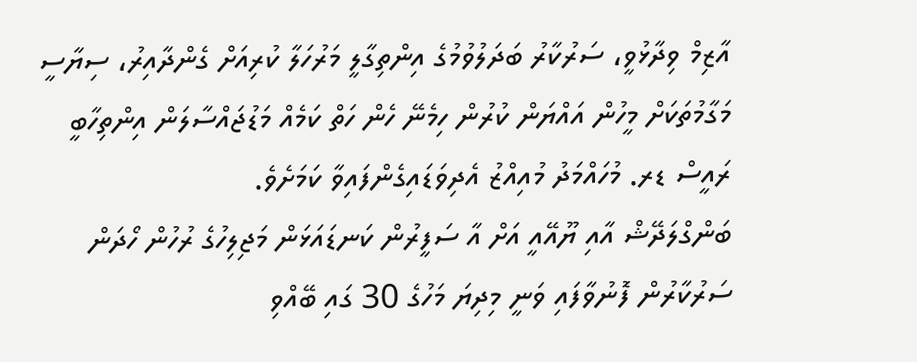އާޒިމް ވިދާޅުވީ، ސަރުކާރު ބަދަލުވުމުގެ އިންތިގާލީ މަރުހަލާ ކުރިއަށް ގެންދާއިރު، ސިޔާސީ މަގާމުތަކަށް މީހުން އައްޔަން ކުރުން ހިމެނޭ ހެން ހަތް ކަމެއް މަޑުޖައްސާލަން އިންތިހާބީ ރައީސް ޑރ. މުހައްމަދު މުއިއްޒު އެދިވަޑައިގެންފައިވާ ކަމަށެވެ.
ބަންގްލަދޭޝް އާއި ޔޫއޭއީ އަށް އާ ސަފީރުން ކަނޑައަޅަން މަޖިލިހުގެ ރުހުން ހޯދަން ސަރުކާރުން ފޮނުވާފައި ވަނީ މިދިޔަ މަހުގެ 30 ގައި ބޭއްވި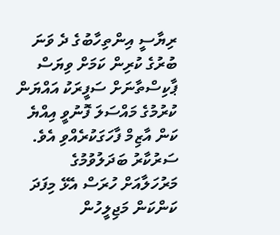ރިޔާސީ އިންތިހާބުގެ ދެ ވަނަ ބުރުގެ ކުރިން ކަމަށް ވިޔަސް ޕާކިސްތާނަށް ސަފީރަކު އައްޔަން ކުރުމުގެ މައްސަލަ ފޮނުވީ އިއްޔެ ކަން އާޒިމް ފާހަގަކުރެއްވި އެވެ.
ސަރުކާރު ބަދަލުވުމުގެ މަރުހަލާއަށް ހުރަސް އެޅޭ މިފަދަ ކަންކަން މަޖިލީހުން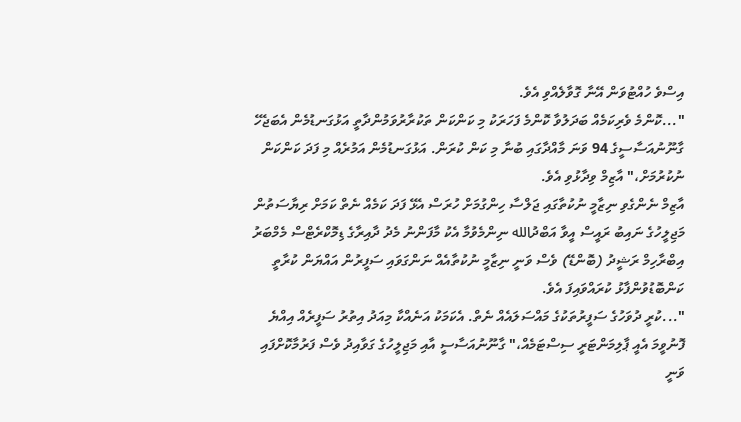އިސްވެ ހުއްޓުވަން އޭނާ ގޮވާލެއްވި އެވެ.
"...ކޮންމެ ވެރިކަމެއް ބަދަލުވާ ކޮންމެ ފަހަރަކު މި ކަންކަން ތަކުރާރުވަމުންދާތީ އަޅުގަނޑުމެން އެބަޖެހޭ ގާނޫނުއަސާސީގެ 94 ވަނަ މާއްދާގައި ބުނާ މި ކަން ކުރަން. އަޅުގަނޑުމެން އަމުރެއް މި ފަދަ ކަންކަން ނުކުރުމަށް،" އާޒިމް ވިދާޅުވި އެވެ.
އާޒިމް ނެންގެވި ނިޒާމީ ނުކުތާގައި ޖަލްސާ ހިންގުމަށް ހުރަސް އެޅޭ ފަދަ ކަމެއް ނެތް ކަމަށް ރިޔާސަތުން މަޖިލީހުގެ ނައިބު ރައީސް އީވާ އަބްދުالله ނިންމެވުމާ އެކު މާފަންނު މެދު ދާއިރާގެ ޑިމޮކްރެޓްސް މެމްބަރު އިބްރާހިމް ރަޝީދު (ބޮންޑޭ) ވެސް ވަނީ ނިޒާމީ ނުކުތާއެއް ނަންގަވައި ސަފީރުން އައްޔަން ކުރާތީ ކަންބޮޑުވުންފާޅު ކުރައްވައިފަ އެވެ.
"...ކުރީ ދުވަހުގެ ސަފީރުތަކުގެ މައްސަލައެއް ނެތް. އެކަމަކު އަނެއްކާ މިއަދު އިތުރު ސަފީރެއް އިއްޔެ ފޮނުވީމަ އެއީ ޕާލިމަންޓަރީ ސިސްޓަމެއް،" ގާނޫނުއަސާސީ އާއި މަޖިލީހުގެ ގަވާއިދު ވެސް ފަރުމާކޮށްފައި ވަނީ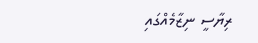ރިޔާސީ ނިޒާމެއްގައި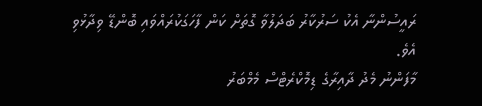ރައީސުންނާ އެކު ސަރުކާރު ބަދަލުވާ ގޮތަށް ކަން ފާހަގަކުރައްވައި ބޮންޑޭ ވިދާޅުވި އެވެ.
މާފަންނު މެދު ދާއިރާގެ ޑިމޮކްރެޓްސް މެމްބަރު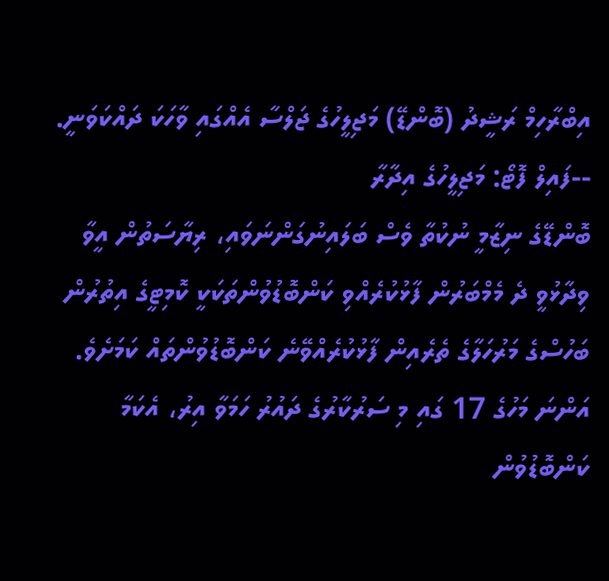އިބްރާހިމް ރަޝީދު (ބޮންޑޭ) މަޖިލީހުގެ ޖަލްސާ އެއްގައި ވާހަކަ ދައްކަވަނީ. --ފައިލް ފޮޓޯ: މަޖިލީހުގެ އިދާރާ
ބޮންޑޭގެ ނިޒާމީ ނުކުތާ ވެސް ބަލައިނުގަންނަވައި، ރިޔާސަތުން އީވާ ވިދާޅުވީ ދެ މެމްބަރުން ފާޅުކުރެއްވި ކަންބޮޑުވުންތަކަކީ ކޮމިޓީގެ އިތުރުން ބަހުސްގެ މަރުހަލާގެ ތެރެއިން ފާޅުކުރެއްވޭނެ ކަންބޮޑުވުންތައް ކަމަށެވެ.
އަންނަ މަހުގެ 17 ގައި މި ސަރުކާރުގެ ދައުރު ހަމަވާ އިރު، އެކަމާ ކަންބޮޑުވުން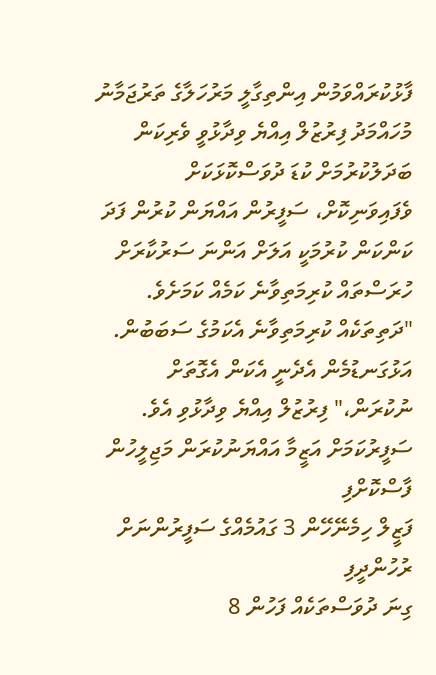ފާޅުކުރައްވަމުން އިންތިގާލީ މަރުހަލާގެ ތަރުޖަމާނު މުހައްމަދު ފިރުޒުލް އިއްޔެ ވިދާޅުވީ ވެރިކަން ބަދަލުކުރުމަށް ކުޑަ ދުވަސްކޮޅަކަށް ވެފައިވަނިކޮށް، ސަފީރުން އައްޔަން ކުރުން ފަދަ ކަންކަން ކުރުމަކީ އަލަށް އަންނަ ސަރުކާރަށް ހުރަސްތައް ކުރިމަތިވާނެ ކަމެއް ކަމަށެވެ.
"ދަތިތަކެއް ކުރިމަތިވާނެ އެކަމުގެ ސަބަބުން. އަޅުގަނޑުމެން އެދެނީ އެކަން އެގޮތަށް ނުކުރަން،" ފިރުޒުލް އިއްޔެ ވިދާޅުވި އެވެ.
ސަފީރުކަމަށް އަޒީމާ އައްޔަނުކުރަން މަޖިލީހުން ފާސްކޮށްފި
ފަޒީލް ހިމެނޭހޭން 3 ގައުމެއްގެ ސަފީރުންނަށް ރުހުންދީފި
ގިނަ ދުވަސްތަކެއް ފަހުން 8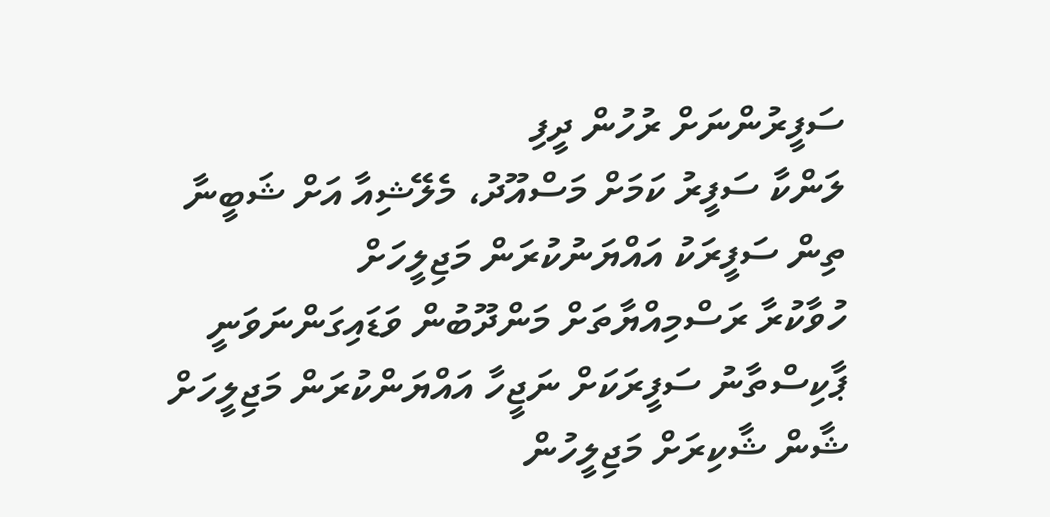ސަފީރުންނަށް ރުހުން ދީފި
ލަންކާ ސަފީރު ކަމަށް މަސްއޫދު، މެލޭޝިއާ އަށް ޝަބީނާ
ތިން ސަފީރަކު އައްޔަނުކުރަން މަޖިލީހަށް
ހުވާކުރާ ރަސްމިއްޔާތަށް މަންދޫބުން ވަޑައިގަންނަވަނީ
ޕާކިސްތާނު ސަފީރަކަށް ނަޖީހާ އައްޔަންކުރަން މަޖިލީހަށް
ޝާން ޝާކިރަށް މަޖިލީހުން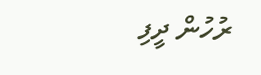ރުހުން ދީފި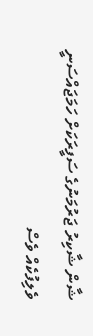ޝާން ޝާކިރު ޖަރުމަނުގެ ސަފީރަކަށް ހަމަޖައްސަނީ
ވެލިފުކެއް ވެސް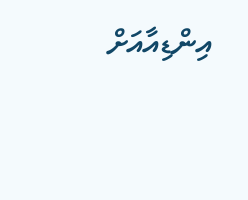އިންޑިއާއަށް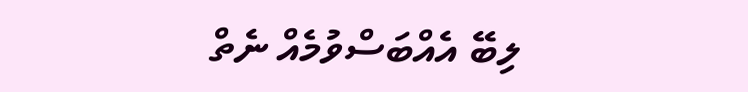ލިބޭ އެއްބަސްވުމެއް ނެތް